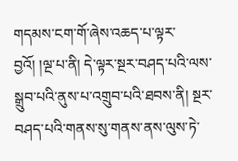གདམས་ངག་གོ་ཞེས་འཆད་པ་ལྟར་བྱའོ། །ལྔ་པ་ནི། དེ་ལྟར་སྔར་བཤད་པའི་ལས་སྒྲུབ་པའི་ནུས་པ་འགྲུབ་པའི་ཐབས་ནི། སྔར་བཤད་པའི་གནས་སུ་གནས་ནས་ལུས་ཏེ་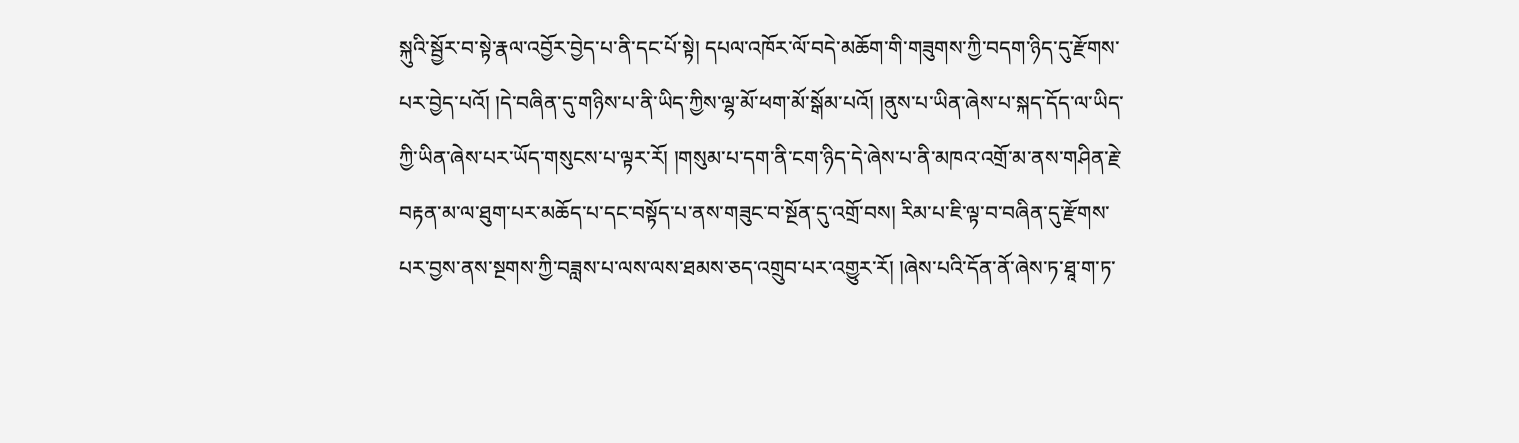སྐུའི་སྦྱོར་བ་སྟེ་རྣལ་འབྱོར་བྱེད་པ་ནི་དང་པོ་སྟེ། དཔལ་འཁོར་ལོ་བདེ་མཆོག་གི་གཟུགས་ཀྱི་བདག་ཉིད་དུ་རྫོགས་པར་བྱེད་པའོ། །དེ་བཞིན་དུ་གཉིས་པ་ནི་ཡིད་ཀྱིས་ལྷ་མོ་ཕག་མོ་སྒོམ་པའོ། །ནུས་པ་ཡིན་ཞེས་པ་སྐད་དོད་ལ་ཡིད་ཀྱི་ཡིན་ཞེས་པར་ཡོད་གསུངས་པ་ལྟར་རོ། །གསུམ་པ་དག་ནི་ངག་ཉིད་དེ་ཞེས་པ་ནི་མཁའ་འགྲོ་མ་ནས་གཤིན་རྗེ་བརྟན་མ་ལ་ཐུག་པར་མཆོད་པ་དང་བསྟོད་པ་ནས་གཟུང་བ་སྔོན་དུ་འགྲོ་བས། རིམ་པ་ཇི་ལྟ་བ་བཞིན་དུ་རྫོགས་པར་བྱས་ནས་སྔགས་ཀྱི་བཟླས་པ་ལས་ལས་ཐམས་ཅད་འགྲུབ་པར་འགྱུར་རོ། །ཞེས་པའི་དོན་ནོ་ཞེས་ཏ་ཐཱ་ག་ཏ་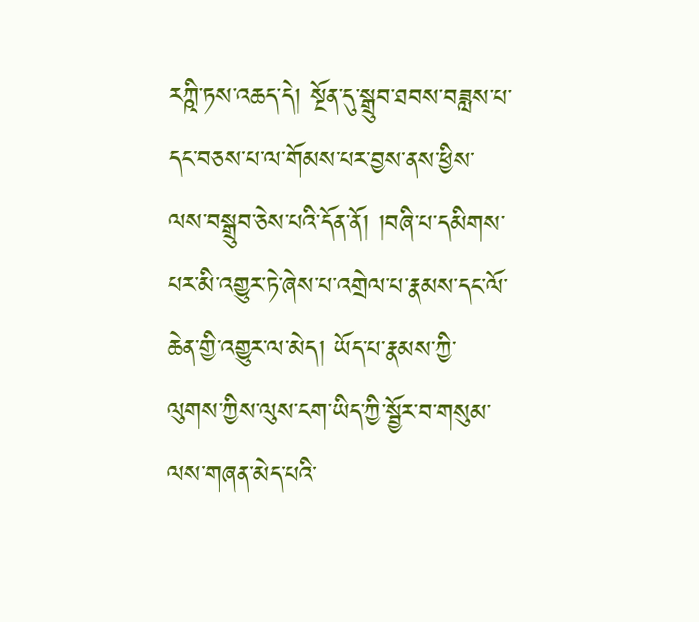རཀྵི་ཏས་འཆད་དེ། སྔོན་དུ་སྒྲུབ་ཐབས་བཟླས་པ་དང་བཅས་པ་ལ་གོམས་པར་བྱས་ནས་ཕྱིས་ལས་བསྒྲུབ་ཅེས་པའི་དོན་ནོ། །བཞི་པ་དམིགས་པར་མི་འགྱུར་ཏེ་ཞེས་པ་འགྲེལ་པ་རྣམས་དང་ལོ་ཆེན་གྱི་འགྱུར་ལ་མེད། ཡོད་པ་རྣམས་ཀྱི་ལུགས་ཀྱིས་ལུས་ངག་ཡིད་ཀྱི་སྦྱོར་བ་གསུམ་ལས་གཞན་མེད་པའི་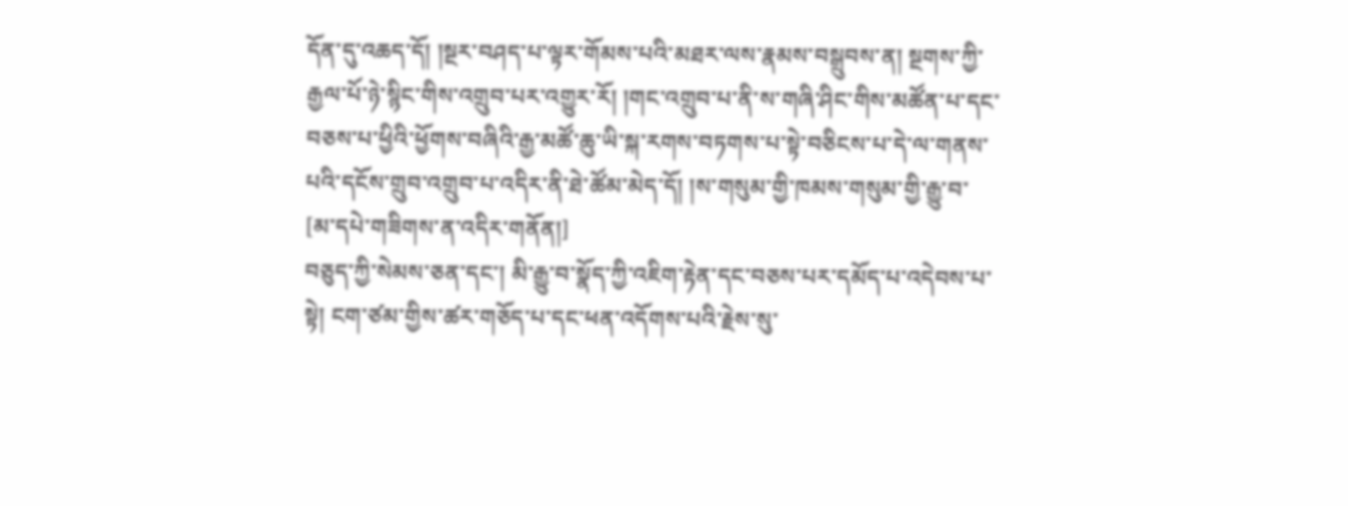དོན་དུ་འཆད་དོ། །སྔར་བཤད་པ་ལྟར་གོམས་པའི་མཐར་ལས་རྣམས་བསྒྲུབས་ན། སྔགས་ཀྱི་རྒྱལ་པོ་ཉེ་སྙིང་གིས་འགྲུབ་པར་འགྱུར་རོ། །གང་འགྲུབ་པ་ནི་ས་གཞི་ཤིང་གིས་མཚོན་པ་དང་བཅས་པ་ཕྱིའི་ཕྱོགས་བཞིའི་རྒྱ་མཚོ་ཆུ་ཡི་སྐ་རགས་བཏགས་པ་སྟེ་བཅིངས་པ་དེ་ལ་གནས་པའི་དངོས་གྲུབ་འགྲུབ་པ་འདིར་ནི་ཐེ་ཚོམ་མེད་དོ། །ས་གསུམ་གྱི་ཁམས་གསུམ་གྱི་རྒྱུ་བ་
[མ་དཔེ་གཟིགས་ན་འདིར་གནོན།]
བཅུད་ཀྱི་སེམས་ཅན་དང་། མི་རྒྱུ་བ་སྣོད་ཀྱི་འཇིག་རྟེན་དང་བཅས་པར་དམོད་པ་འདེབས་པ་སྟེ། ངག་ཙམ་གྱིས་ཚར་གཅོད་པ་དང་ཕན་འདོགས་པའི་རྗེས་སུ་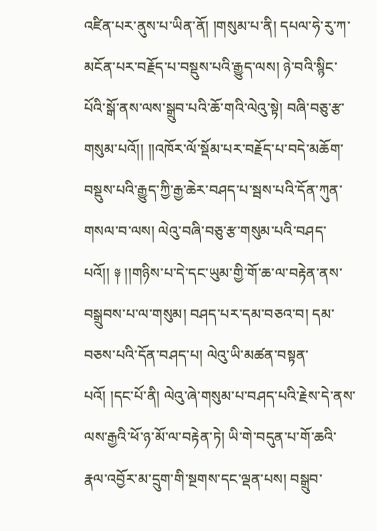འཛིན་པར་ནུས་པ་ཡིན་ནོ། །གསུམ་པ་ནི། དཔལ་ཧེ་རུ་ཀ་མངོན་པར་བརྗོད་པ་བསྡུས་པའི་རྒྱུད་ལས། ཉེ་བའི་སྙིང་པོའི་སྒོ་ནས་ལས་སྒྲུབ་པའི་ཆོ་གའི་ལེའུ་སྟེ། བཞི་བཅུ་རྩ་གསུམ་པའོ།། །།འཁོར་ལོ་སྡོམ་པར་བརྗོད་པ་བདེ་མཆོག་བསྡུས་པའི་རྒྱུད་ཀྱི་རྒྱ་ཆེར་བཤད་པ་སྦས་པའི་དོན་ཀུན་གསལ་བ་ལས། ལེའུ་བཞི་བཅུ་རྩ་གསུམ་པའི་བཤད་པའོ།། ༈ །།གཉིས་པ་དེ་དང་ཡུམ་གྱི་གོ་ཆ་ལ་བརྟེན་ནས་བསྒྲུབས་པ་ལ་གསུམ། བཤད་པར་དམ་བཅའ་བ། དམ་བཅས་པའི་དོན་བཤད་པ། ལེའུ་ཡི་མཚན་བསྟན་པའོ། །དང་པོ་ནི། ལེའུ་ཞེ་གསུམ་པ་བཤད་པའི་རྗེས་དེ་ནས་ལས་རྒྱའི་ཕོ་ཉ་མོ་ལ་བརྟེན་ཏེ། ཡི་གེ་བདུན་པ་གོ་ཆའི་རྣལ་འབྱོར་མ་དྲུག་གི་སྔགས་དང་ལྡན་པས། བསྒྲུབ་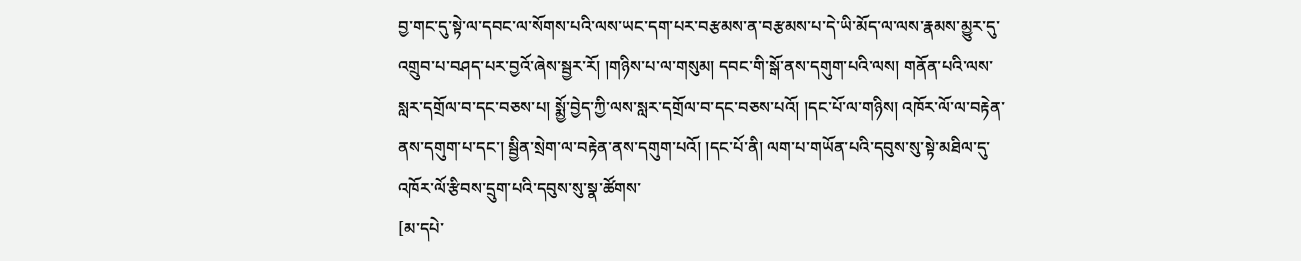བྱ་གང་དུ་སྟེ་ལ་དབང་ལ་སོགས་པའི་ལས་ཡང་དག་པར་བརྩམས་ན་བརྩམས་པ་དེ་ཡི་མོད་ལ་ལས་རྣམས་མྱུར་དུ་འགྲུབ་པ་བཤད་པར་བྱའོ་ཞེས་སྦྱར་རོ། །གཉིས་པ་ལ་གསུམ། དབང་གི་སྒོ་ནས་དགུག་པའི་ལས། གནོན་པའི་ལས་སླར་དགྲོལ་བ་དང་བཅས་པ། སྨྱོ་བྱེད་ཀྱི་ལས་སླར་དགྲོལ་བ་དང་བཅས་པའོ། །དང་པོ་ལ་གཉིས། འཁོར་ལོ་ལ་བརྟེན་ནས་དགུག་པ་དང་། སྦྱིན་སྲེག་ལ་བརྟེན་ནས་དགུག་པའོ། །དང་པོ་ནི། ལག་པ་གཡོན་པའི་དབུས་སུ་སྟེ་མཐིལ་དུ་འཁོར་ལོ་རྩིབས་དྲུག་པའི་དབུས་སུ་སྣ་ཚོགས་
[མ་དཔེ་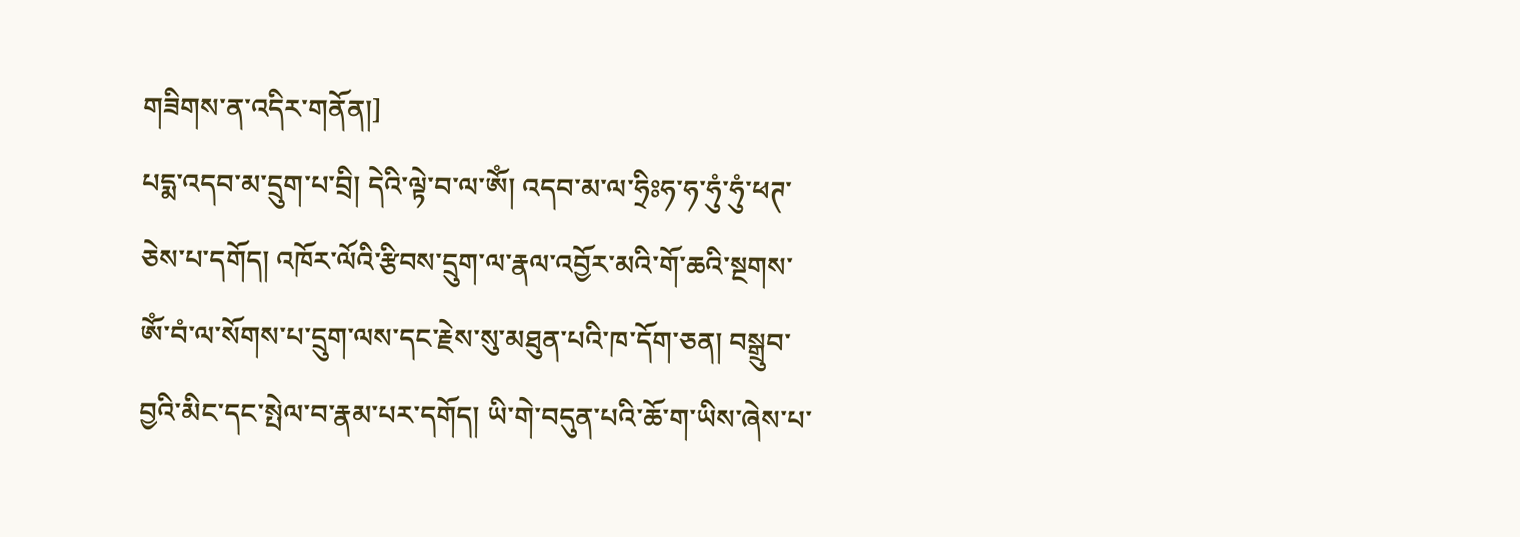གཟིགས་ན་འདིར་གནོན།]
པདྨ་འདབ་མ་དྲུག་པ་བྲི། དེའི་ལྟེ་བ་ལ་ཨོཾ། འདབ་མ་ལ་ཧྲིཿཧ་ཧ་ཧུཾ་ཧུཾ་ཕཊ་ཅེས་པ་དགོད། འཁོར་ལོའི་རྩིབས་དྲུག་ལ་རྣལ་འབྱོར་མའི་གོ་ཆའི་སྔགས་ཨོཾ་བཾ་ལ་སོགས་པ་དྲུག་ལས་དང་རྗེས་སུ་མཐུན་པའི་ཁ་དོག་ཅན། བསྒྲུབ་བྱའི་མིང་དང་སྤེལ་བ་རྣམ་པར་དགོད། ཡི་གེ་བདུན་པའི་ཆོ་ག་ཡིས་ཞེས་པ་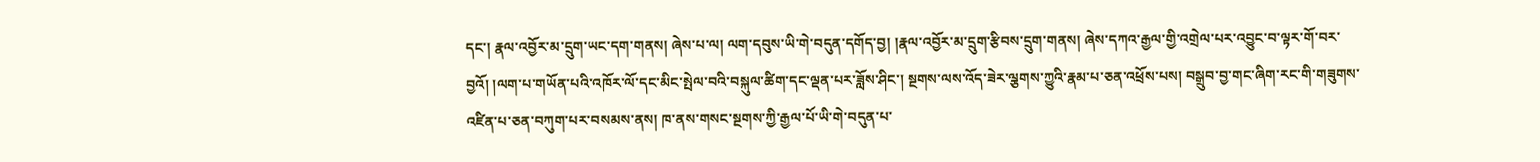དང་། རྣལ་འབྱོར་མ་དྲུག་ཡང་དག་གནས། ཞེས་པ་ལ། ལག་དབུས་ཡི་གེ་བདུན་དགོད་བྱ། །རྣལ་འབྱོར་མ་དྲུག་རྩིབས་དྲུག་གནས། ཞེས་དཀའ་རྒྱལ་གྱི་འགྲེལ་པར་འབྱུང་བ་ལྟར་གོ་བར་བྱའོ། །ལག་པ་གཡོན་པའི་འཁོར་ལོ་དང་མིང་སྤེལ་བའི་བསྐུལ་ཚིག་དང་ལྡན་པར་ཟློས་ཤིང་། སྔགས་ལས་འོད་ཟེར་ལྕགས་ཀྱུའི་རྣམ་པ་ཅན་འཕྲོས་པས། བསྒྲུབ་བྱ་གང་ཞིག་རང་གི་གཟུགས་འཛིན་པ་ཅན་བཀུག་པར་བསམས་ནས། ཁ་ནས་གསང་སྔགས་ཀྱི་རྒྱལ་པོ་ཡི་གེ་བདུན་པ་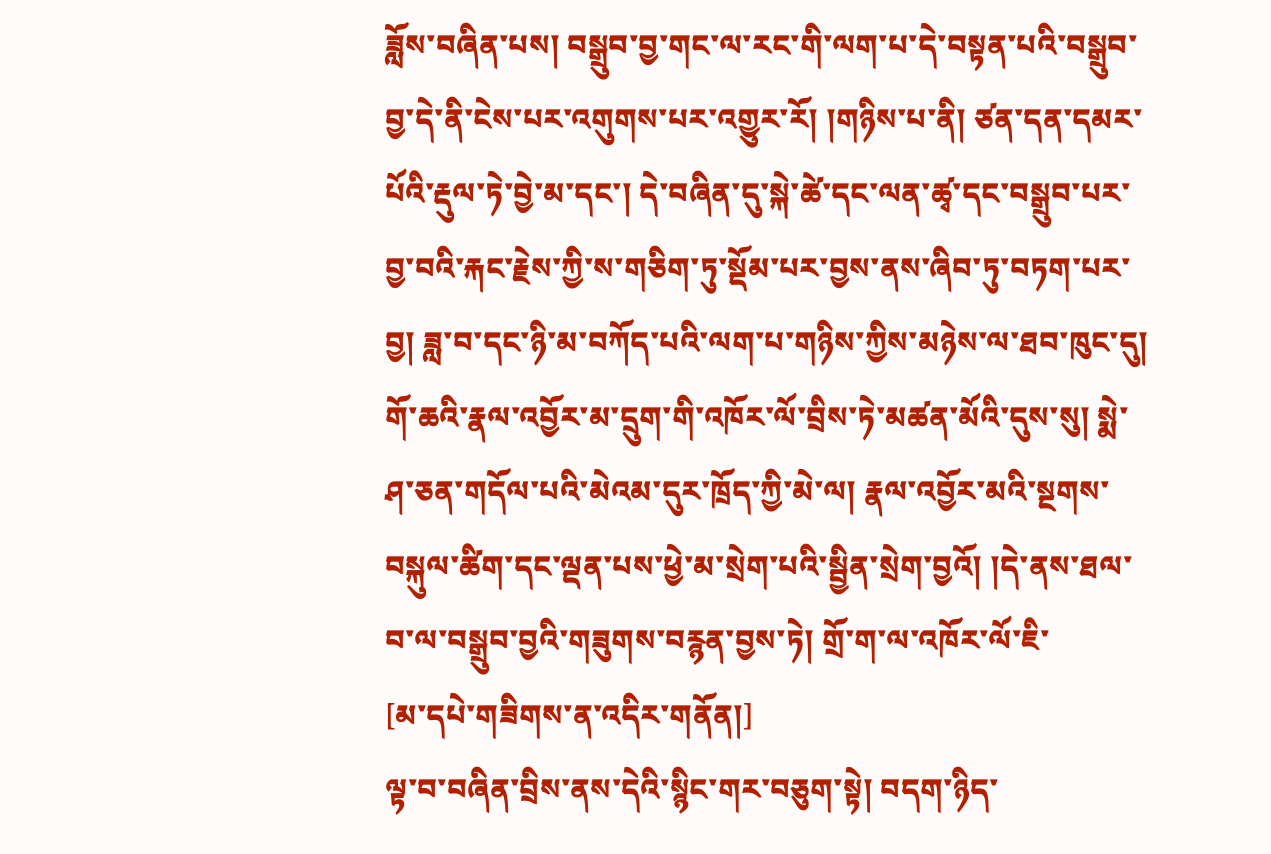ཟློས་བཞིན་པས། བསྒྲུབ་བྱ་གང་ལ་རང་གི་ལག་པ་དེ་བསྟན་པའི་བསྒྲུབ་བྱ་དེ་ནི་ངེས་པར་འགུགས་པར་འགྱུར་རོ། །གཉིས་པ་ནི། ཙན་དན་དམར་པོའི་རྡུལ་ཏེ་བྱེ་མ་དང་། དེ་བཞིན་དུ་སྐེ་ཚེ་དང་ལན་ཚྭ་དང་བསྒྲུབ་པར་བྱ་བའི་རྐང་རྗེས་ཀྱི་ས་གཅིག་ཏུ་སྡོམ་པར་བྱས་ནས་ཞིབ་ཏུ་བཏག་པར་བྱ། ཟླ་བ་དང་ཉི་མ་བཀོད་པའི་ལག་པ་གཉིས་ཀྱིས་མཉེས་ལ་ཐབ་ཁུང་དུ། གོ་ཆའི་རྣལ་འབྱོར་མ་དྲུག་གི་འཁོར་ལོ་བྲིས་ཏེ་མཚན་མོའི་དུས་སུ། སྨེ་ཤ་ཅན་གདོལ་པའི་མེའམ་དུར་ཁྲོད་ཀྱི་མེ་ལ། རྣལ་འབྱོར་མའི་སྔགས་བསྐུལ་ཚིག་དང་ལྡན་པས་ཕྱེ་མ་སྲེག་པའི་སྦྱིན་སྲེག་བྱའོ། །དེ་ནས་ཐལ་བ་ལ་བསྒྲུབ་བྱའི་གཟུགས་བརྙན་བྱས་ཏེ། གྲོ་ག་ལ་འཁོར་ལོ་ཇི་
[མ་དཔེ་གཟིགས་ན་འདིར་གནོན།]
ལྟ་བ་བཞིན་བྲིས་ནས་དེའི་སྙིང་གར་བཅུག་སྟེ། བདག་ཉིད་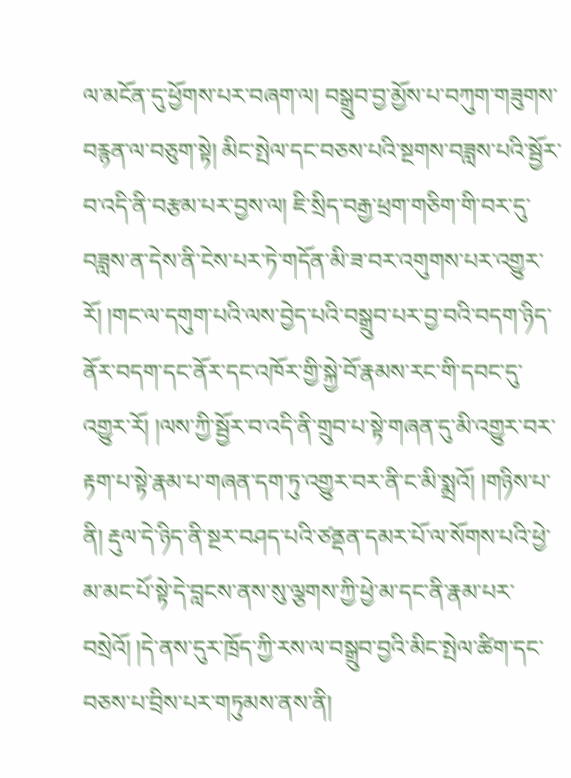ལ་མངོན་དུ་ཕྱོགས་པར་བཞག་ལ། བསྒྲུབ་བྱ་མྱོས་པ་བཀུག་གཟུགས་བརྙན་ལ་བཅུག་སྟེ། མིང་སྤེལ་དང་བཅས་པའི་སྔགས་བཟླས་པའི་སྦྱོར་བ་འདི་ནི་བརྩམ་པར་བྱས་ལ། ཇི་སྲིད་བརྒྱ་ཕྲག་གཅིག་གི་བར་དུ་བཟླས་ན་དེས་ནི་ངེས་པར་ཏེ་གདོན་མི་ཟ་བར་འགུགས་པར་འགྱུར་རོ། །གང་ལ་དགུག་པའི་ལས་བྱེད་པའི་བསྒྲུབ་པར་བྱ་བའི་བདག་ཉིད་ནོར་བདག་དང་ནོར་དང་འཁོར་གྱི་སྐྱེ་བོ་རྣམས་རང་གི་དབང་དུ་འགྱུར་རོ། །ལས་ཀྱི་སྦྱོར་བ་འདི་ནི་གྲུབ་པ་སྟེ་གཞན་དུ་མི་འགྱུར་བར་རྟག་པ་སྟེ་རྣམ་པ་གཞན་དག་ཏུ་འགྱུར་བར་ནི་ང་མི་སྨྲའོ། །གཉིས་པ་ནི། རྡུལ་དེ་ཉིད་ནི་སྔར་བཤད་པའི་ཙནྡན་དམར་པོ་ལ་སོགས་པའི་ཕྱེ་མ་མང་པོ་སྟེ་དེ་བླངས་ནས་སུ་ལྕགས་ཀྱི་ཕྱེ་མ་དང་ནི་རྣམ་པར་བསྲེའོ། །དེ་ནས་དུར་ཁྲོད་ཀྱི་རས་ལ་བསྒྲུབ་བྱའི་མིང་སྤེལ་ཚིག་དང་བཅས་པ་བྲིས་པར་གཏུམས་ནས་ནི།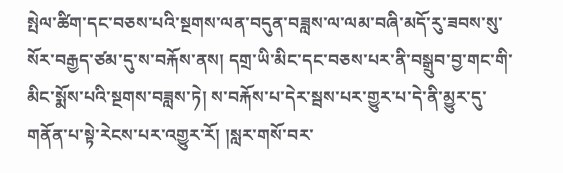སྤེལ་ཚིག་དང་བཅས་པའི་སྔགས་ལན་བདུན་བཟླས་ལ་ལམ་བཞི་མདོ་རུ་ཟབས་སུ་སོར་བརྒྱད་ཙམ་དུ་ས་བརྐོས་ནས། དགྲ་ཡི་མིང་དང་བཅས་པར་ནི་བསྒྲུབ་བྱ་གང་གི་མིང་སྨོས་པའི་སྔགས་བཟླས་ཏེ། ས་བརྐོས་པ་དེར་སྦས་པར་གྱུར་པ་དེ་ནི་མྱུར་དུ་གནོན་པ་སྟེ་རེངས་པར་འགྱུར་རོ། །སླར་གསོ་བར་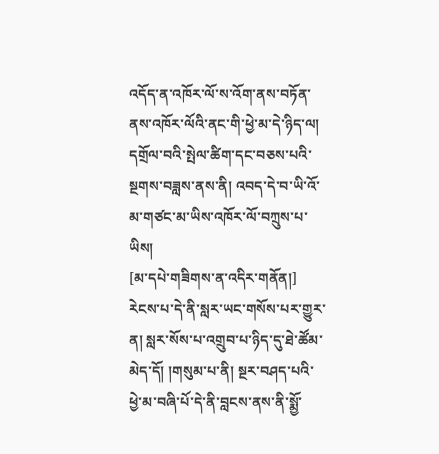འདོད་ན་འཁོར་ལོ་ས་འོག་ནས་བཏོན་ནས་འཁོར་ལོའི་ནང་གི་ཕྱེ་མ་དེ་ཉིད་ལ། དགྲོལ་བའི་སྤེལ་ཚིག་དང་བཅས་པའི་སྔགས་བཟླས་ནས་ནི། འབད་དེ་བ་ཡི་འོ་མ་གཙང་མ་ཡིས་འཁོར་ལོ་བཀྲུས་པ་ཡིས།
[མ་དཔེ་གཟིགས་ན་འདིར་གནོན།]
རེངས་པ་དེ་ནི་སླར་ཡང་གསོས་པར་གྱུར་ན། སླར་སོས་པ་འགྲུབ་པ་ཉིད་དུ་ཐེ་ཚོམ་མེད་དོ། །གསུམ་པ་ནི། སྔར་བཤད་པའི་ཕྱེ་མ་བཞི་པོ་དེ་ནི་བླངས་ནས་ནི་སྨྱོ་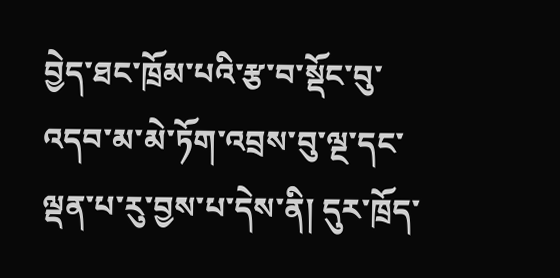བྱེད་ཐང་ཁྲོམ་པའི་རྩ་བ་སྡོང་བུ་འདབ་མ་མེ་ཏོག་འབྲས་བུ་ལྔ་དང་ལྡན་པ་རུ་བྱས་པ་དེས་ནི། དུར་ཁྲོད་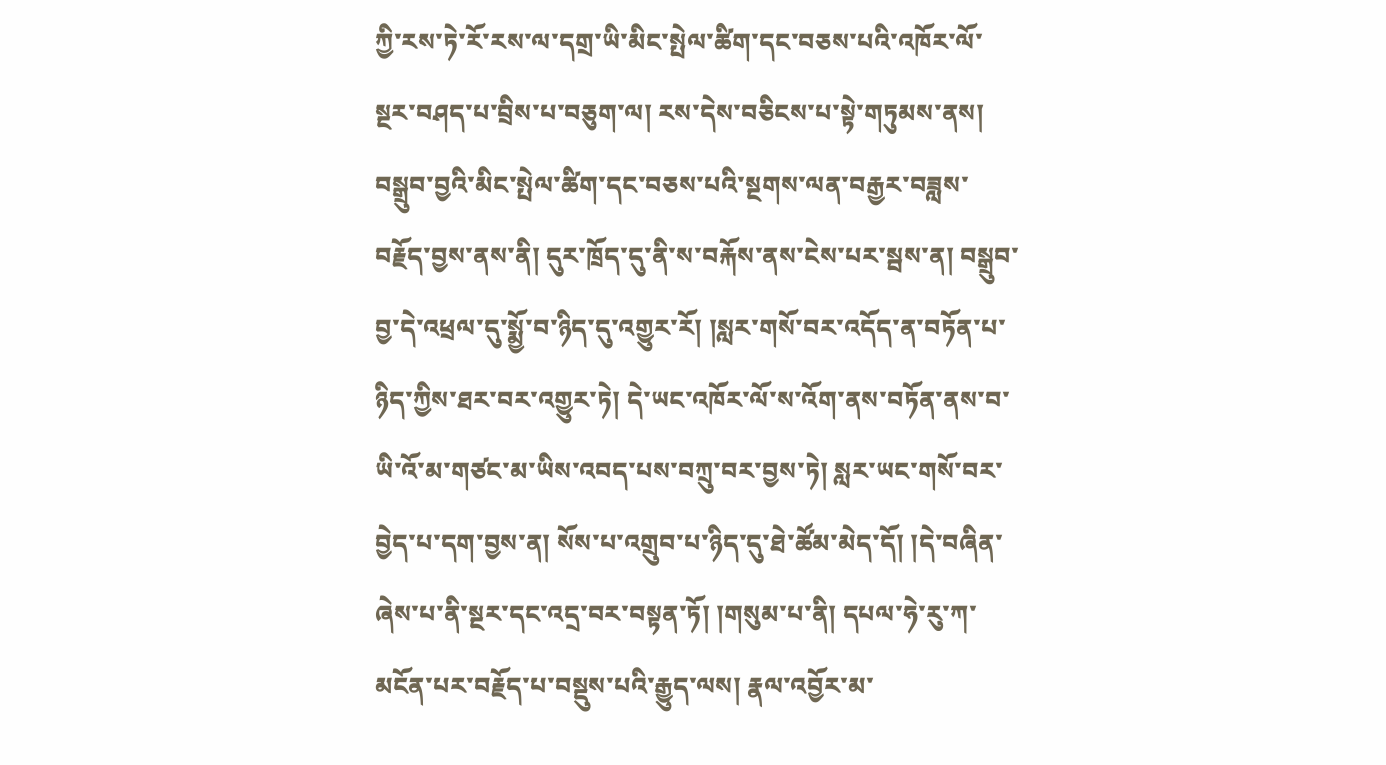ཀྱི་རས་ཏེ་རོ་རས་ལ་དགྲ་ཡི་མིང་སྤེལ་ཚིག་དང་བཅས་པའི་འཁོར་ལོ་སྔར་བཤད་པ་བྲིས་པ་བཅུག་ལ། རས་དེས་བཅིངས་པ་སྟེ་གཏུམས་ནས། བསྒྲུབ་བྱའི་མིང་སྤེལ་ཚིག་དང་བཅས་པའི་སྔགས་ལན་བརྒྱར་བཟླས་བརྗོད་བྱས་ནས་ནི། དུར་ཁྲོད་དུ་ནི་ས་བརྐོས་ནས་ངེས་པར་སྦས་ན། བསྒྲུབ་བྱ་དེ་འཕྲལ་དུ་སྨྱོ་བ་ཉིད་དུ་འགྱུར་རོ། །སླར་གསོ་བར་འདོད་ན་བཏོན་པ་ཉིད་ཀྱིས་ཐར་བར་འགྱུར་ཏེ། དེ་ཡང་འཁོར་ལོ་ས་འོག་ནས་བཏོན་ནས་བ་ཡི་འོ་མ་གཙང་མ་ཡིས་འབད་པས་བཀྲུ་བར་བྱས་ཏེ། སླར་ཡང་གསོ་བར་བྱེད་པ་དག་བྱས་ན། སོས་པ་འགྲུབ་པ་ཉིད་དུ་ཐེ་ཚོམ་མེད་དོ། །དེ་བཞིན་ཞེས་པ་ནི་སྔར་དང་འདྲ་བར་བསྟན་ཏོ། །གསུམ་པ་ནི། དཔལ་ཧེ་རུ་ཀ་མངོན་པར་བརྗོད་པ་བསྡུས་པའི་རྒྱུད་ལས། རྣལ་འབྱོར་མ་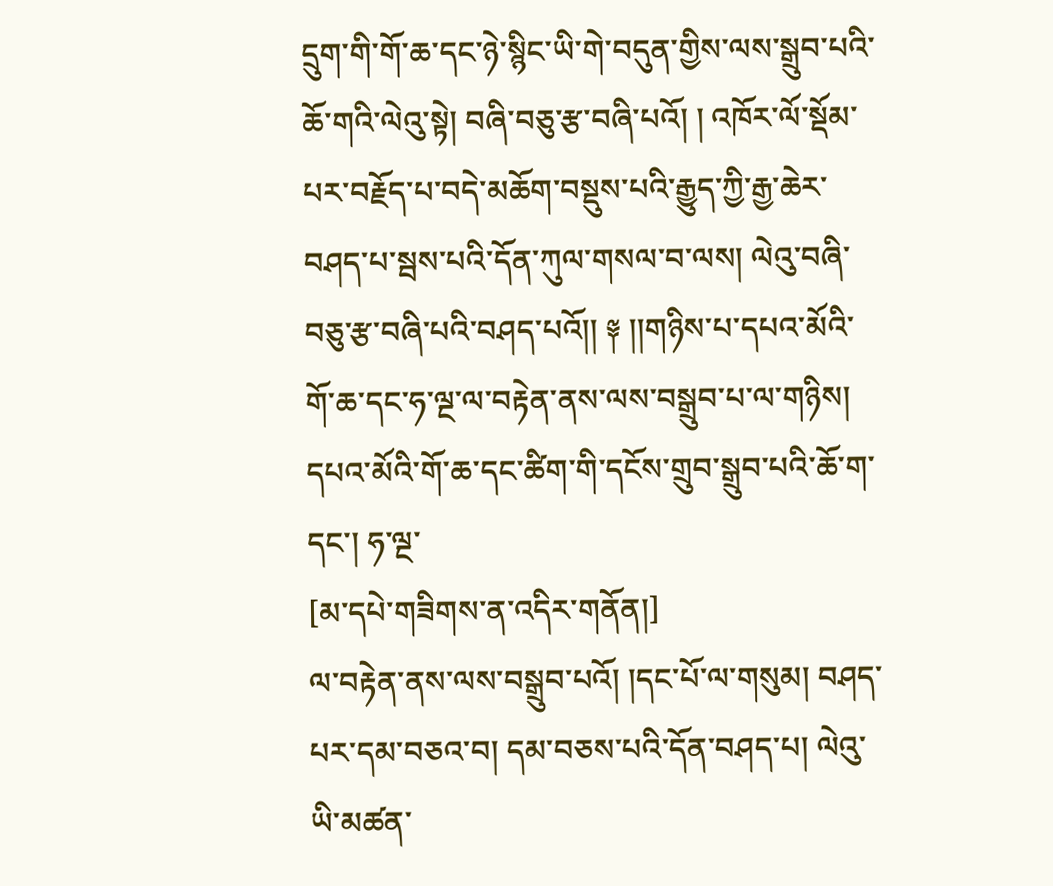དྲུག་གི་གོ་ཆ་དང་ཉེ་སྙིང་ཡི་གེ་བདུན་གྱིས་ལས་སྒྲུབ་པའི་ཆོ་གའི་ལེའུ་སྟེ། བཞི་བཅུ་རྩ་བཞི་པའོ། ། འཁོར་ལོ་སྡོམ་པར་བརྗོད་པ་བདེ་མཆོག་བསྡུས་པའི་རྒྱུད་ཀྱི་རྒྱ་ཆེར་བཤད་པ་སྦས་པའི་དོན་ཀུལ་གསལ་བ་ལས། ལེའུ་བཞི་བཅུ་རྩ་བཞི་པའི་བཤད་པའོ།། ༈ །།གཉིས་པ་དཔའ་མོའི་གོ་ཆ་དང་ཧ་ལྔ་ལ་བརྟེན་ནས་ལས་བསྒྲུབ་པ་ལ་གཉིས། དཔའ་མོའི་གོ་ཆ་དང་ཚིག་གི་དངོས་གྲུབ་སྒྲུབ་པའི་ཆོ་ག་དང་། ཧ་ལྔ་
[མ་དཔེ་གཟིགས་ན་འདིར་གནོན།]
ལ་བརྟེན་ནས་ལས་བསྒྲུབ་པའོ། །དང་པོ་ལ་གསུམ། བཤད་པར་དམ་བཅའ་བ། དམ་བཅས་པའི་དོན་བཤད་པ། ལེའུ་ཡི་མཚན་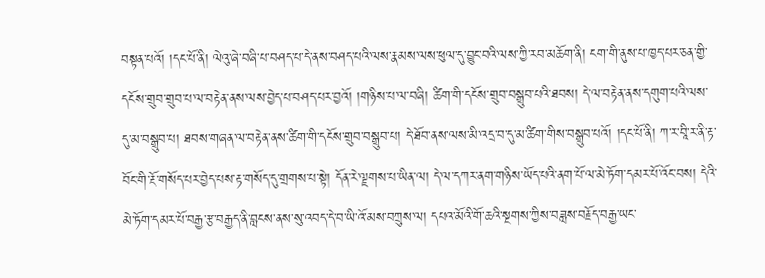བསྟན་པའོ། །དང་པོ་ནི། ལེའུ་ཞེ་བཞི་པ་བཤད་པ་དེ་ནས་བཤད་པའི་ལས་རྣམས་ལས་ཕུལ་དུ་བྱུང་བའི་ལས་ཀྱི་རབ་མཆོག་ནི། ངག་གི་ནུས་པ་ཁྱད་པར་ཅན་གྱི་དངོས་གྲུབ་གྲུབ་པ་ལ་བརྟེན་ནས་ལས་བྱེད་པ་བཤད་པར་བྱའོ། །གཉིས་པ་ལ་བཞི། ཚིག་གི་དངོས་གྲུབ་བསྒྲུབ་པའི་ཐབས། དེ་ལ་བརྟེན་ནས་དགུག་པའི་ལས་དུ་མ་བསྒྲུབ་པ། ཐབས་གཞན་ལ་བརྟེན་ནས་ཚིག་གི་དངོས་གྲུབ་བསྒྲུབ་པ། དེ་ཐོབ་ནས་ལས་མི་འདྲ་བ་དུ་མ་ཚིག་གིས་བསྒྲུབ་པའོ། །དང་པོ་ནི། ཀ་ར་བཱི་ར་ནི་རྟ་བོང་གི་རྔོ་གསོད་པར་བྱེད་པས་རྟ་གསོད་དུ་གྲགས་པ་སྟེ། དོན་རེ་ལྗགས་པ་ཡིན་ལ། དེ་ལ་དཀར་ནག་གཉིས་ཡོད་པའི་ནག་པོ་ལ་མེ་ཏོག་དམར་པོ་འོང་བས། དེའི་མེ་ཏོག་དམར་པོ་བརྒྱ་རྩ་བརྒྱད་ནི་བླངས་ནས་སུ་འབད་དེ་བ་ཡི་འོ་མས་བཀྲུས་ལ། དཔའ་མོའི་གོ་ཆའི་སྔགས་ཀྱིས་བཟླས་བརྗོད་བརྒྱ་ཡང་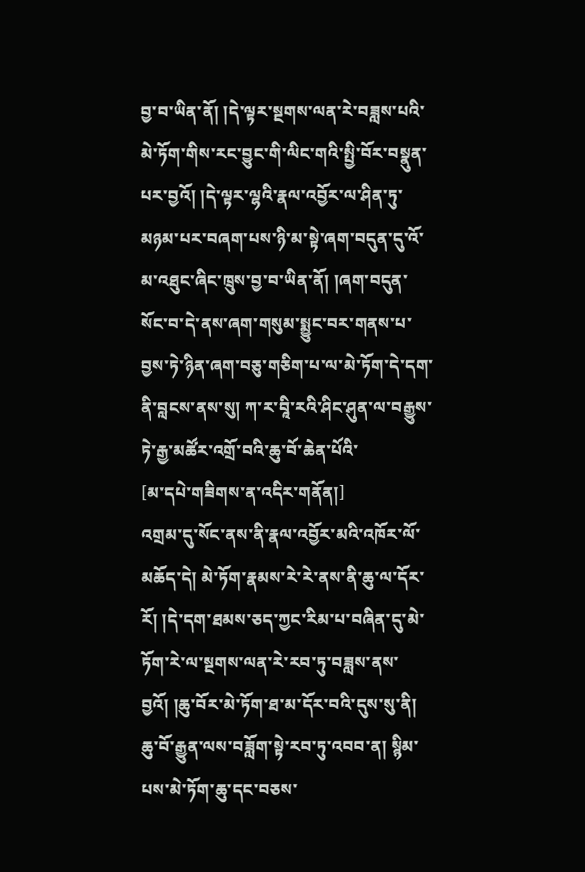བྱ་བ་ཡིན་ནོ། །དེ་ལྟར་སྔགས་ལན་རེ་བཟླས་པའི་མེ་ཏོག་གིས་རང་བྱུང་གི་ལིང་གའི་སྤྱི་བོར་བསྣུན་པར་བྱའོ། །དེ་ལྟར་ལྷའི་རྣལ་འབྱོར་ལ་ཤིན་ཏུ་མཉམ་པར་བཞག་པས་ཉི་མ་སྟེ་ཞག་བདུན་དུ་འོ་མ་འཐུང་ཞིང་ཁྲུས་བྱ་བ་ཡིན་ནོ། །ཞག་བདུན་སོང་བ་དེ་ནས་ཞག་གསུམ་སྨྱུང་བར་གནས་པ་བྱས་ཏེ་ཉིན་ཞག་བཅུ་གཅིག་པ་ལ་མེ་ཏོག་དེ་དག་ནི་བླངས་ནས་སུ། ཀ་ར་བཱི་རའི་ཤིང་ཤུན་ལ་བརྒྱུས་ཏེ་རྒྱ་མཚོར་འགྲོ་བའི་ཆུ་བོ་ཆེན་པོའི་
[མ་དཔེ་གཟིགས་ན་འདིར་གནོན།]
འགྲམ་དུ་སོང་ནས་ནི་རྣལ་འབྱོར་མའི་འཁོར་ལོ་མཆོད་དེ། མེ་ཏོག་རྣམས་རེ་རེ་ནས་ནི་ཆུ་ལ་དོར་རོ། །དེ་དག་ཐམས་ཅད་ཀྱང་རིམ་པ་བཞིན་དུ་མེ་ཏོག་རེ་ལ་སྔགས་ལན་རེ་རབ་ཏུ་བཟླས་ནས་བྱའོ། །ཆུ་བོར་མེ་ཏོག་ཐ་མ་དོར་བའི་དུས་སུ་ནི། ཆུ་བོ་རྒྱུན་ལས་བཟློག་སྟེ་རབ་ཏུ་འབབ་ན། སྙིམ་པས་མེ་ཏོག་ཆུ་དང་བཅས་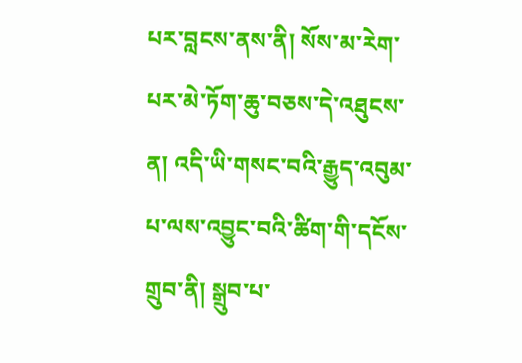པར་བླངས་ནས་ནི། སོས་མ་རེག་པར་མེ་ཏོག་ཆུ་བཅས་དེ་འཐུངས་ན། འདི་ཡི་གསང་བའི་རྒྱུད་འབུམ་པ་ལས་འབྱུང་བའི་ཚིག་གི་དངོས་གྲུབ་ནི། སྒྲུབ་པ་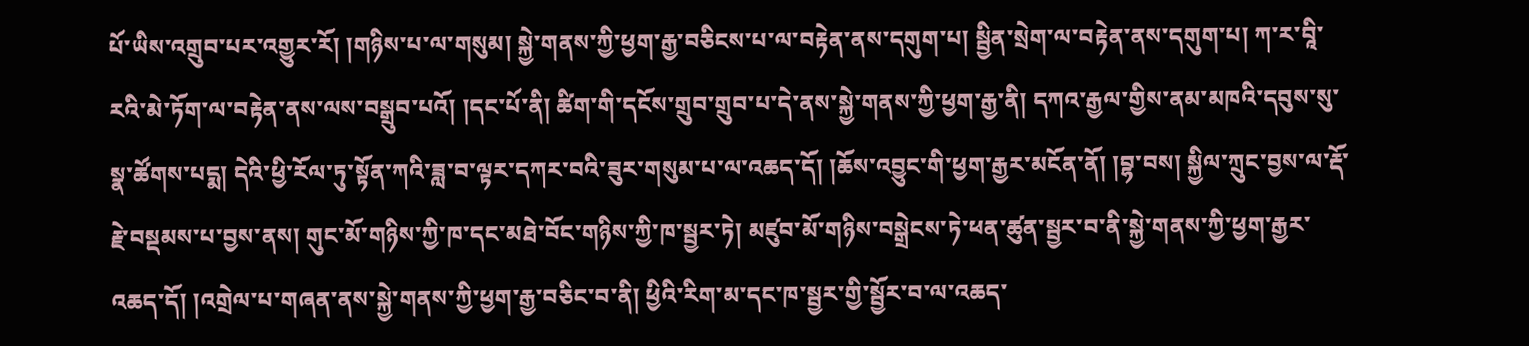པོ་ཡིས་འགྲུབ་པར་འགྱུར་རོ། །གཉིས་པ་ལ་གསུམ། སྐྱེ་གནས་ཀྱི་ཕྱག་རྒྱ་བཅིངས་པ་ལ་བརྟེན་ནས་དགུག་པ། སྦྱིན་སྲེག་ལ་བརྟེན་ནས་དགུག་པ། ཀ་ར་བཱི་རའི་མེ་ཏོག་ལ་བརྟེན་ནས་ལས་བསྒྲུབ་པའོ། །དང་པོ་ནི། ཚིག་གི་དངོས་གྲུབ་གྲུབ་པ་དེ་ནས་སྐྱེ་གནས་ཀྱི་ཕྱག་རྒྱ་ནི། དཀའ་རྒྱལ་གྱིས་ནམ་མཁའི་དབུས་སུ་སྣ་ཚོགས་པདྨ། དེའི་ཕྱི་རོལ་ཏུ་སྟོན་ཀའི་ཟླ་བ་ལྟར་དཀར་བའི་ཟུར་གསུམ་པ་ལ་འཆད་དོ། །ཆོས་འབྱུང་གི་ཕྱག་རྒྱར་མངོན་ནོ། །བྷ་བས། སྐྱིལ་ཀྲུང་བྱས་ལ་རྡོ་རྗེ་བསྡམས་པ་བྱས་ནས། གུང་མོ་གཉིས་ཀྱི་ཁ་དང་མཐེ་བོང་གཉིས་ཀྱི་ཁ་སྦྱར་ཏེ། མཛུབ་མོ་གཉིས་བསྒྲེངས་ཏེ་ཕན་ཚུན་སྦྱར་བ་ནི་སྐྱེ་གནས་ཀྱི་ཕྱག་རྒྱར་འཆད་དོ། །འགྲེལ་པ་གཞན་ནས་སྐྱེ་གནས་ཀྱི་ཕྱག་རྒྱ་བཅིང་བ་ནི། ཕྱིའི་རིག་མ་དང་ཁ་སྦྱར་གྱི་སྦྱོར་བ་ལ་འཆད་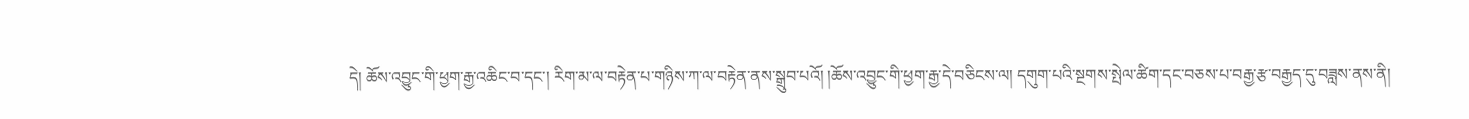དེ། ཆོས་འབྱུང་གི་ཕྱག་རྒྱ་འཆིང་བ་དང་། རིག་མ་ལ་བརྟེན་པ་གཉིས་ཀ་ལ་བརྟེན་ནས་སྒྲུབ་པའོ། །ཆོས་འབྱུང་གི་ཕྱག་རྒྱ་དེ་བཅིངས་ལ། དགུག་པའི་སྔགས་སྤེལ་ཚིག་དང་བཅས་པ་བརྒྱ་རྩ་བརྒྱད་དུ་བཟླས་ནས་ནི།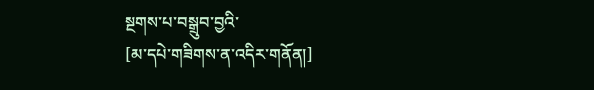སྔགས་པ་བསྒྲུབ་བྱའི་
[མ་དཔེ་གཟིགས་ན་འདིར་གནོན།]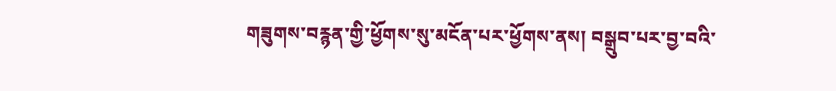གཟུགས་བརྙན་གྱི་ཕྱོགས་སུ་མངོན་པར་ཕྱོགས་ནས། བསྒྲུབ་པར་བྱ་བའི་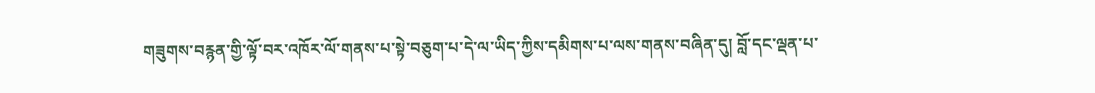གཟུགས་བརྙན་གྱི་ལྟོ་བར་འཁོར་ལོ་གནས་པ་སྟེ་བཅུག་པ་དེ་ལ་ཡིད་ཀྱིས་དམིགས་པ་ལས་གནས་བཞིན་དུ། བློ་དང་ལྡན་པ་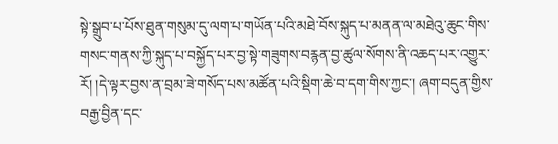སྟེ་སྒྲུབ་པ་པོས་ཐུན་གསུམ་དུ་ལག་པ་གཡོན་པའི་མཐེ་བོས་སྐུད་པ་མནན་ལ་མཐེའུ་ཆུང་གིས་གསང་གནས་ཀྱི་སྐུད་པ་བསྐྱོད་པར་བྱ་སྟེ་གཟུགས་བརྙན་བྱ་ཚུལ་སོགས་ནི་འཆད་པར་འགྱུར་རོ། །དེ་ལྟར་བྱས་ན་བྲམ་ཟེ་གསོད་པས་མཚོན་པའི་སྡིག་ཆེ་བ་དག་གིས་ཀྱང་། ཞག་བདུན་གྱིས་བརྒྱ་བྱིན་དང་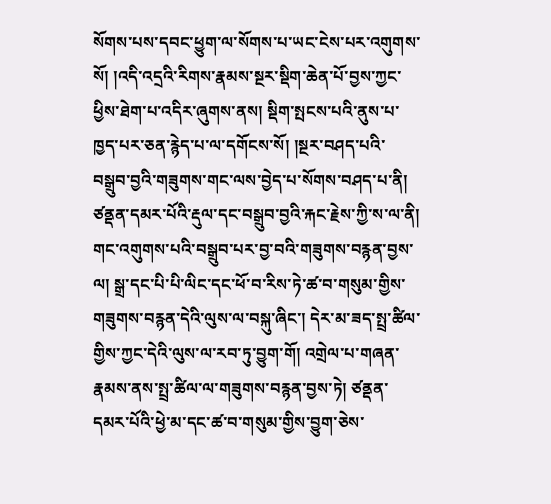སོགས་པས་དབང་ཕྱུག་ལ་སོགས་པ་ཡང་ངེས་པར་འགུགས་སོ། །འདི་འདྲའི་རིགས་རྣམས་སྔར་སྡིག་ཆེན་པོ་བྱས་ཀྱང་ཕྱིས་ཐེག་པ་འདིར་ཞུགས་ནས། སྡིག་སྤངས་པའི་ནུས་པ་ཁྱད་པར་ཅན་རྙེད་པ་ལ་དགོངས་སོ། །སྔར་བཤད་པའི་བསྒྲུབ་བྱའི་གཟུགས་གང་ལས་བྱེད་པ་སོགས་བཤད་པ་ནི། ཙནྡན་དམར་པོའི་རྡུལ་དང་བསྒྲུབ་བྱའི་རྐང་རྗེས་ཀྱི་ས་ལ་ནི། གང་འགུགས་པའི་བསྒྲུབ་པར་བྱ་བའི་གཟུགས་བརྙན་བྱས་ལ། སྒྲ་དང་པི་པི་ལིང་དང་ཕོ་བ་རིས་ཏེ་ཚ་བ་གསུམ་གྱིས་གཟུགས་བརྙན་དེའི་ལུས་ལ་བསྐུ་ཞིང་། དེར་མ་ཟད་སྤྲ་ཚིལ་གྱིས་ཀྱང་དེའི་ལུས་ལ་རབ་ཏུ་བྱུག་གོ། འགྲེལ་པ་གཞན་རྣམས་ནས་སྤྲ་ཚིལ་ལ་གཟུགས་བརྙན་བྱས་ཏེ། ཙནྡན་དམར་པོའི་ཕྱེ་མ་དང་ཚ་བ་གསུམ་གྱིས་བྱུག་ཅེས་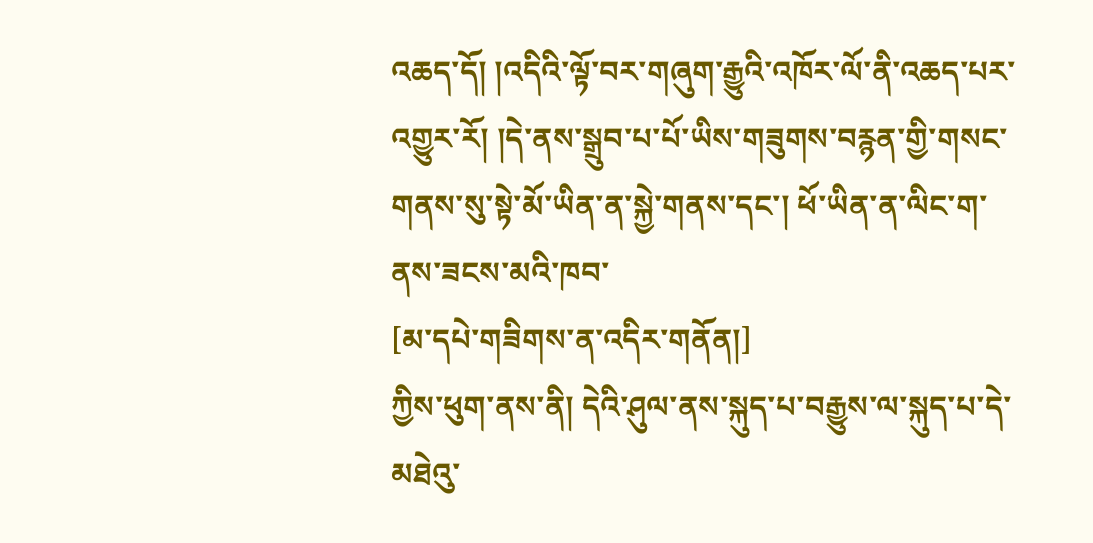འཆད་དོ། །འདིའི་ལྟོ་བར་གཞུག་རྒྱུའི་འཁོར་ལོ་ནི་འཆད་པར་འགྱུར་རོ། །དེ་ནས་སྒྲུབ་པ་པོ་ཡིས་གཟུགས་བརྙན་གྱི་གསང་གནས་སུ་སྟེ་མོ་ཡིན་ན་སྐྱེ་གནས་དང་། ཕོ་ཡིན་ན་ལིང་ག་ནས་ཟངས་མའི་ཁབ་
[མ་དཔེ་གཟིགས་ན་འདིར་གནོན།]
ཀྱིས་ཕུག་ནས་ནི། དེའི་ཤུལ་ནས་སྐུད་པ་བརྒྱུས་ལ་སྐུད་པ་དེ་མཐེའུ་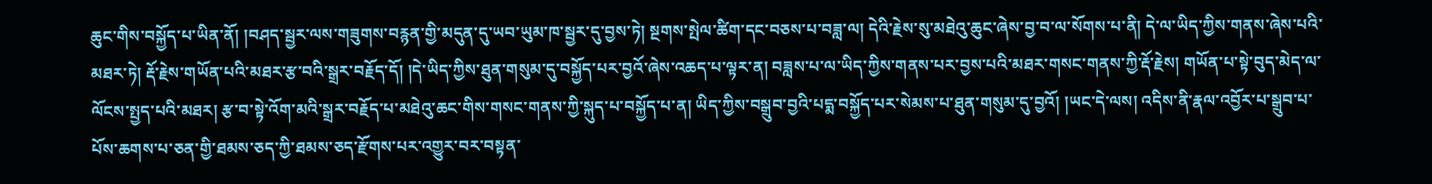ཆུང་གིས་བསྐྱོད་པ་ཡིན་ནོ། །བཤད་སྦྱར་ལས་གཟུགས་བརྙན་གྱི་མདུན་དུ་ཡབ་ཡུམ་ཁ་སྦྱར་དུ་བྱས་ཏེ། སྔགས་སྤེལ་ཚིག་དང་བཅས་པ་བཟླ་ལ། དེའི་རྗེས་སུ་མཐེའུ་ཆུང་ཞེས་བྱ་བ་ལ་སོགས་པ་ནི། དེ་ལ་ཡིད་ཀྱིས་གནས་ཞེས་པའི་མཐར་ཏེ། རྡོ་རྗེས་གཡོན་པའི་མཐར་རྩ་བའི་སྒྲར་བརྗོད་དོ། །དེ་ཡིད་ཀྱིས་ཐུན་གསུམ་དུ་བསྐྱོད་པར་བྱའོ་ཞེས་འཆད་པ་ལྟར་ན། བཟླས་པ་ལ་ཡིད་ཀྱིས་གནས་པར་བྱས་པའི་མཐར་གསང་གནས་ཀྱི་རྡོ་རྗེས། གཡོན་པ་སྟེ་བུད་མེད་ལ་ལོངས་སྤྱད་པའི་མཐར། རྩ་བ་སྟེ་འོག་མའི་སྒྲར་བརྗོད་པ་མཐེའུ་ཆང་གིས་གསང་གནས་ཀྱི་སྐུད་པ་བསྐྱོད་པ་ན། ཡིད་ཀྱིས་བསྒྲུབ་བྱའི་པདྨ་བསྐྱོད་པར་སེམས་པ་ཐུན་གསུམ་དུ་བྱའོ། །ཡང་དེ་ལས། འདིས་ནི་རྣལ་འབྱོར་པ་སྒྲུབ་པ་པོས་ཆགས་པ་ཅན་གྱི་ཐམས་ཅད་ཀྱི་ཐམས་ཅད་རྫོགས་པར་འགྱུར་བར་བསྟན་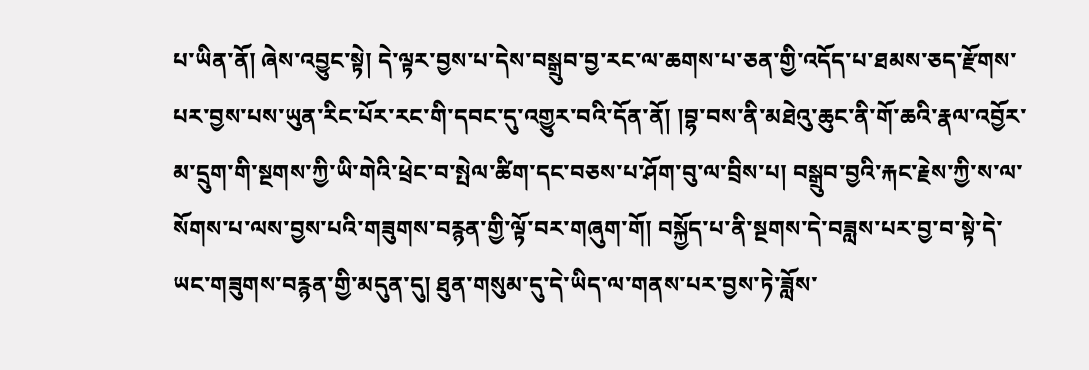པ་ཡིན་ནོ། ཞེས་འབྱུང་སྟེ། དེ་ལྟར་བྱས་པ་དེས་བསྒྲུབ་བྱ་རང་ལ་ཆགས་པ་ཅན་གྱི་འདོད་པ་ཐམས་ཅད་རྫོགས་པར་བྱས་པས་ཡུན་རིང་པོར་རང་གི་དབང་དུ་འགྱུར་བའི་དོན་ནོ། །བྷ་བས་ནི་མཐེའུ་ཆུང་ནི་གོ་ཆའི་རྣལ་འབྱོར་མ་དྲུག་གི་སྔགས་ཀྱི་ཡི་གེའི་ཕྲེང་བ་སྤེལ་ཚིག་དང་བཅས་པ་ཤོག་བུ་ལ་བྲིས་པ། བསྒྲུབ་བྱའི་རྐང་རྗེས་ཀྱི་ས་ལ་སོགས་པ་ལས་བྱས་པའི་གཟུགས་བརྙན་གྱི་ལྟོ་བར་གཞུག་གོ། བསྐྱོད་པ་ནི་སྔགས་དེ་བཟླས་པར་བྱ་བ་སྟེ་དེ་ཡང་གཟུགས་བརྙན་གྱི་མདུན་དུ། ཐུན་གསུམ་དུ་དེ་ཡིད་ལ་གནས་པར་བྱས་ཏེ་ཟློས་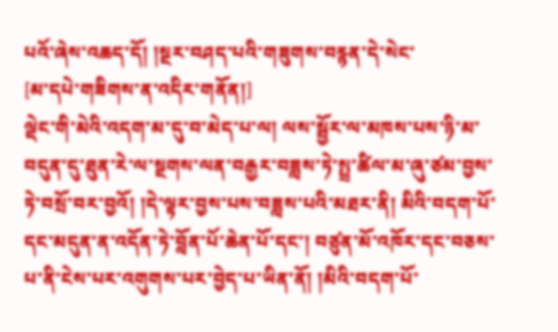པའོ་ཞེས་འཆད་དོ། །སྔར་བཤད་པའི་གཟུགས་བརྙན་དེ་སེང་
[མ་དཔེ་གཟིགས་ན་འདིར་གནོན།]
ལྡེང་གི་མེའི་འདག་མ་དུ་བ་མེད་པ་ལ། ལས་སྦྱོར་ལ་མཁས་པས་ཉི་མ་བདུན་དུ་ཐུན་རེ་ལ་སྔགས་ལན་བརྒྱར་བཟླས་ཏེ་སྤྲ་ཚིལ་མ་ཞུ་ཙམ་བྱས་ཏེ་བསྲོ་བར་བྱའོ། །དེ་ལྟར་བྱས་པས་བཟླས་པའི་མཐར་ནི། མིའི་བདག་པོ་དང་མདུན་ན་འདོན་ཏེ་བློན་པོ་ཆེན་པོ་དང་། བཙུན་མོ་འཁོར་དང་བཅས་པ་ནི་ངེས་པར་འགུགས་པར་བྱེད་པ་ཡིན་ནོ། །མིའི་བདག་པོ་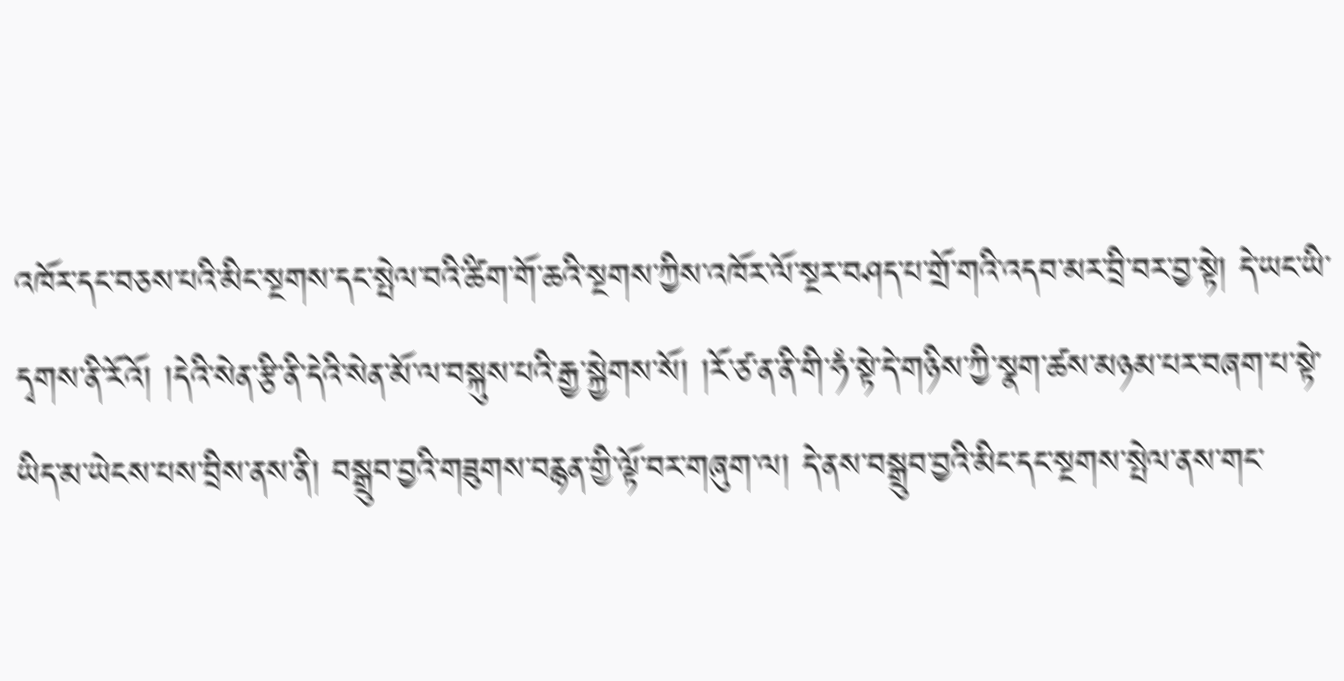འཁོར་དང་བཅས་པའི་མིང་སྔགས་དང་སྤེལ་བའི་ཚིག་གོ་ཆའི་སྔགས་ཀྱིས་འཁོར་ལོ་སྔར་བཤད་པ་གྲོ་གའི་འདབ་མར་བྲི་བར་བྱ་སྟེ། དེ་ཡང་ཡི་དྭགས་ནི་རོའོ། །དེའི་སེན་རྩི་ནི་དེའི་སེན་མོ་ལ་བསྐུས་པའི་རྒྱ་སྐྱེགས་སོ། །རོ་ཙ་ན་ནི་གི་ཧཾ་སྟེ་དེ་གཉིས་ཀྱི་སྣག་ཚས་མཉམ་པར་བཞག་པ་སྟེ་ཡིད་མ་ཡེངས་པས་བྲིས་ནས་ནི། བསྒྲུབ་བྱའི་གཟུགས་བརྙན་གྱི་ལྟོ་བར་གཞུག་ལ། དེ་ནས་བསྒྲུབ་བྱའི་མིང་དང་སྔགས་སྤེལ་ནས་གང་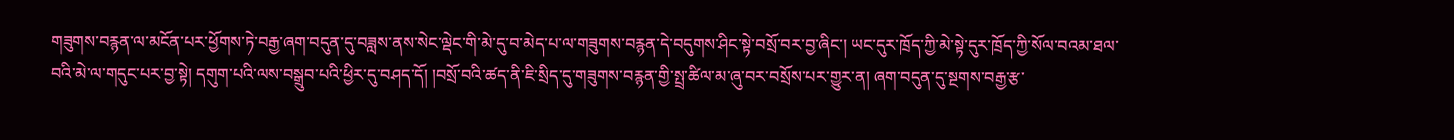གཟུགས་བརྙན་ལ་མངོན་པར་ཕྱོགས་ཏེ་བརྒྱ་ཞག་བདུན་དུ་བཟླས་ནས་སེང་ལྡེང་གི་མེ་དུ་བ་མེད་པ་ལ་གཟུགས་བརྙན་དེ་བདུགས་ཤིང་སྟེ་བསྲོ་བར་བྱ་ཞིང་། ཡང་དུར་ཁྲོད་ཀྱི་མེ་སྟེ་དུར་ཁྲོད་ཀྱི་སོལ་བའམ་ཐལ་བའི་མེ་ལ་གདུང་པར་བྱ་སྟེ། དགུག་པའི་ལས་བསྒྲུབ་པའི་ཕྱིར་དུ་བཤད་དོ། །བསྲོ་བའི་ཚད་ནི་ཇི་སྲིད་དུ་གཟུགས་བརྙན་གྱི་སྤྲ་ཚིལ་མ་ཞུ་བར་བསྲོས་པར་གྱུར་ན། ཞག་བདུན་དུ་སྔགས་བརྒྱ་རྩ་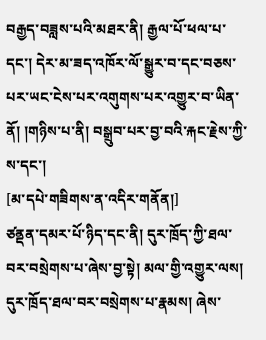བརྒྱད་བཟླས་པའི་མཐར་ནི། རྒྱལ་པོ་ཕལ་པ་དང་། དེར་མ་ཟད་འཁོར་ལོ་སྒྱུར་བ་དང་བཅས་པར་ཡང་ངེས་པར་འགུགས་པར་འགྱུར་བ་ཡིན་ནོ། །གཉིས་པ་ནི། བསྒྲུབ་པར་བྱ་བའི་རྐང་རྗེས་ཀྱི་ས་དང་།
[མ་དཔེ་གཟིགས་ན་འདིར་གནོན།]
ཙནྡན་དམར་པོ་ཉིད་དང་ནི། དུར་ཁྲོད་ཀྱི་ཐལ་བར་བསྲེགས་པ་ཞེས་བྱ་སྟེ། མལ་གྱི་འགྱུར་ལས། དུར་ཁྲོད་ཐལ་བར་བསྲེགས་པ་རྣམས། ཞེས་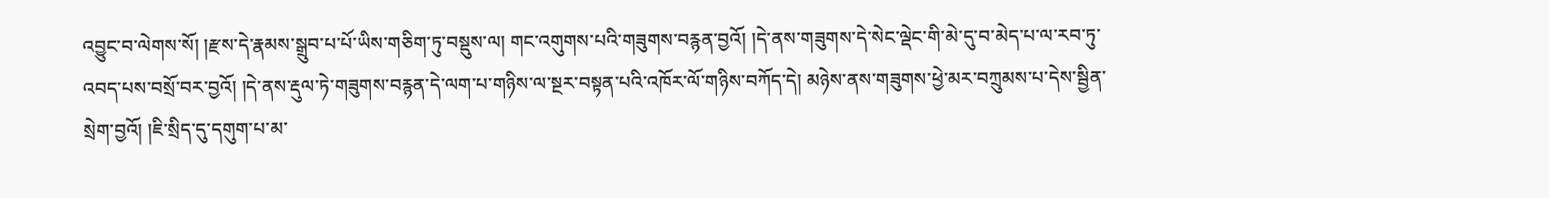འབྱུང་བ་ལེགས་སོ། །རྫས་དེ་རྣམས་སྒྲུབ་པ་པོ་ཡིས་གཅིག་ཏུ་བསྡུས་ལ། གང་འགུགས་པའི་གཟུགས་བརྙན་བྱའོ། །དེ་ནས་གཟུགས་དེ་སེང་ལྡེང་གི་མེ་དུ་བ་མེད་པ་ལ་རབ་ཏུ་འབད་པས་བསྲོ་བར་བྱའོ། །དེ་ནས་རྡུལ་ཏེ་གཟུགས་བརྙན་དེ་ལག་པ་གཉིས་ལ་སྔར་བསྟན་པའི་འཁོར་ལོ་གཉིས་བཀོད་དེ། མཉེས་ནས་གཟུགས་ཕྱེ་མར་བཀྲུམས་པ་དེས་སྦྱིན་སྲེག་བྱའོ། །ཇི་སྲིད་དུ་དགུག་པ་མ་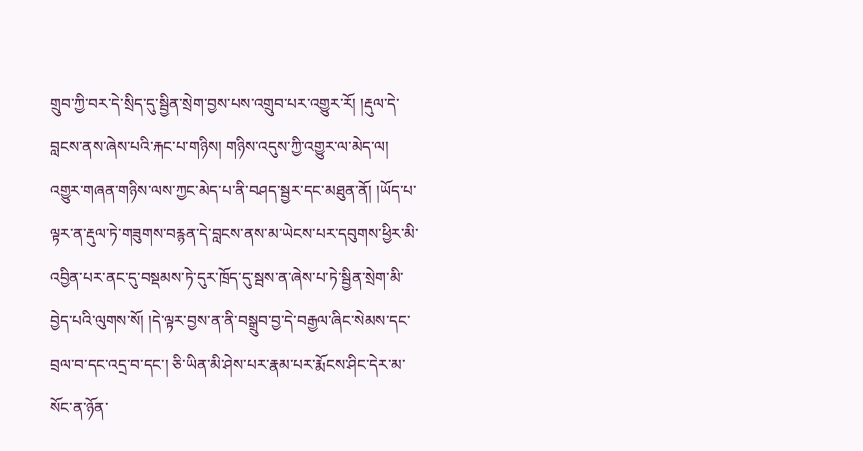གྲུབ་ཀྱི་བར་དེ་སྲིད་དུ་སྦྱིན་སྲེག་བྱས་པས་འགྲུབ་པར་འགྱུར་རོ། །རྡུལ་དེ་བླངས་ནས་ཞེས་པའི་རྐང་པ་གཉིས། གཉིས་འདུས་ཀྱི་འགྱུར་ལ་མེད་ལ། འགྱུར་གཞན་གཉིས་ལས་ཀྱང་མེད་པ་ནི་བཤད་སྦྱར་དང་མཐུན་ནོ། །ཡོད་པ་ལྟར་ན་རྡུལ་ཏེ་གཟུགས་བརྙན་དེ་བླངས་ནས་མ་ཡེངས་པར་དབུགས་ཕྱིར་མི་འབྱིན་པར་ནང་དུ་བསྡམས་ཏེ་དུར་ཁྲོད་དུ་སྦས་ན་ཞེས་པ་ཏེ་སྦྱིན་སྲེག་མི་བྱེད་པའི་ལུགས་སོ། །དེ་ལྟར་བྱས་ན་ནི་བསྒྲུབ་བྱ་དེ་བརྒྱལ་ཞིང་སེམས་དང་བྲལ་བ་དང་འདྲ་བ་དང་། ཅི་ཡིན་མི་ཤེས་པར་རྣམ་པར་རྨོངས་ཤིང་དེར་མ་སོང་ན་ཉོན་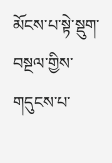མོངས་པ་སྟེ་སྡུག་བསྔལ་གྱིས་གདུངས་པ་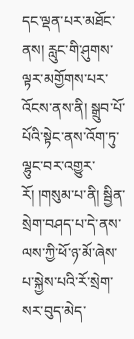དང་ལྡན་པར་མཐོང་ནས། རླུང་གི་ཤུགས་ལྟར་མགྱོགས་པར་འོངས་ནས་ནི། སྒྲུབ་པོ་པོའི་སྟེང་ནས་འོག་ཏུ་ལྷུང་བར་འགྱུར་རོ། །གསུམ་པ་ནི། སྦྱིན་སྲེག་བཤད་པ་དེ་ནས་ལས་ཀྱི་ཕོ་ཉ་མོ་ཞེས་པ་སྐྱེས་པའི་རོ་སྲེག་སར་བུད་མེད་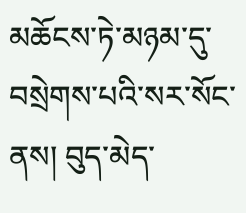མཆོངས་ཏེ་མཉམ་དུ་བསྲེགས་པའི་སར་སོང་ནས། བུད་མེད་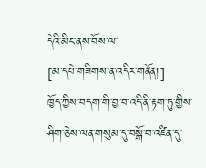དེའི་མིང་ནས་བོས་ལ་
[མ་དཔེ་གཟིགས་ན་འདིར་གནོན།]
ཁྱོད་ཀྱིས་བདག་གི་བྱ་བ་འདི་ནི་རྟག་ཏུ་གྱིས་ཤིག་ཅེས་ལན་གསུམ་དུ་བསྒོ་བ་འཛིན་དུ་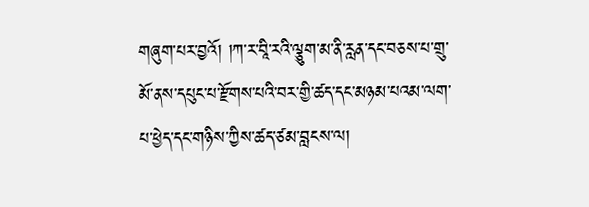གཞུག་པར་བྱའོ། །ཀ་ར་བཱི་རའི་ལྕུག་མ་ནི་རླན་དང་བཅས་པ་གྲུ་མོ་ནས་དཔུང་པ་རྫོགས་པའི་བར་གྱི་ཚད་དང་མཉམ་པའམ་ལག་པ་ཕྱེད་དང་གཉིས་ཀྱིས་ཚད་ཙམ་བླངས་ལ།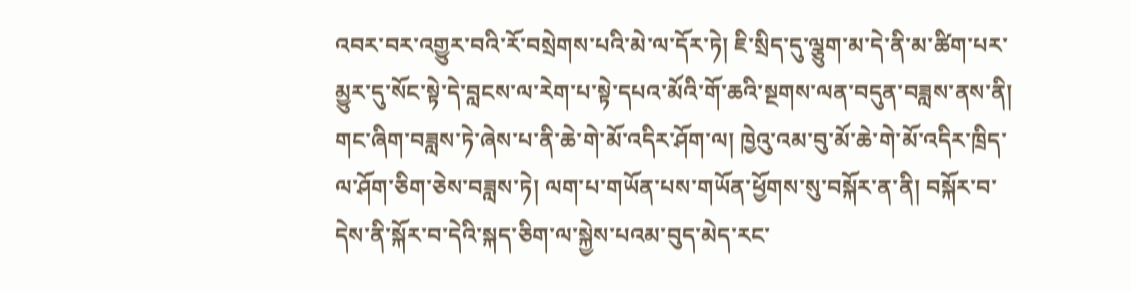འབར་བར་འགྱུར་བའི་རོ་བསྲེགས་པའི་མེ་ལ་དོར་ཏེ། ཇི་སྲིད་དུ་ལྕུག་མ་དེ་ནི་མ་ཚིག་པར་མྱུར་དུ་སོང་སྟེ་དེ་བླངས་ལ་རེག་པ་སྟེ་དཔའ་མོའི་གོ་ཆའི་སྔགས་ལན་བདུན་བཟླས་ནས་ནི། གང་ཞིག་བཟླས་ཏེ་ཞེས་པ་ནི་ཆེ་གེ་མོ་འདིར་ཤོག་ལ། ཁྱེའུ་འམ་བུ་མོ་ཆེ་གེ་མོ་འདིར་ཁྲིད་ལ་ཤོག་ཅིག་ཅེས་བཟླས་ཏེ། ལག་པ་གཡོན་པས་གཡོན་ཕྱོགས་སུ་བསྐོར་ན་ནི། བསྐོར་བ་དེས་ནི་སྐོར་བ་དེའི་སྐད་ཅིག་ལ་སྐྱེས་པའམ་བུད་མེད་རང་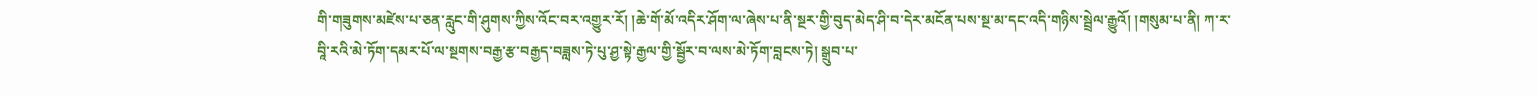གི་གཟུགས་མཛེས་པ་ཅན་རླུང་གི་ཤུགས་ཀྱིས་འོང་བར་འགྱུར་རོ། །ཆེ་གོ་མོ་འདིར་ཤོག་ལ་ཞེས་པ་ནི་སྔར་གྱི་བུད་མེད་ཤི་བ་དེར་མངོན་པས་སྔ་མ་དང་འདི་གཉིས་སྦྲེལ་རྒྱུའོ། །གསུམ་པ་ནི། ཀ་ར་བཱི་རའི་མེ་ཏོག་དམར་པོ་ལ་སྔགས་བརྒྱ་རྩ་བརྒྱད་བཟླས་ཏེ་པུ་ཤྱ་སྟེ་རྒྱལ་གྱི་སྦྱོར་བ་ལས་མེ་ཏོག་བླངས་ཏེ། སྒྲུབ་པ་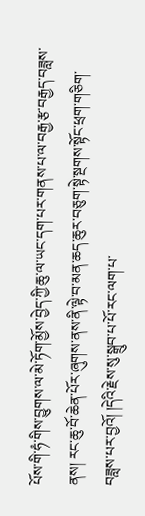པོས་གི་ཧཾ་གིས་བྱུགས་ལ་མེ་ཏོག་མྱོས་བྱེད་ཀྱི་ཆུ་ལ་ཡང་དག་པར་གནས་པ་ལ་བརྒྱ་རྩ་བརྒྱད་བཟླས་ནས། རང་ཆུ་བོ་ཆེན་པོར་ཞུགས་ནས་ནི་ལྟེ་བ་མན་ཆད་ཆུར་བཅུག་སྟེ་སྔགས་སྟོང་ཕྲག་གཅིག་བཟླས་པར་བྱའོ། །དེའི་རྗེས་སུ་སྒྲུབ་པ་པོ་རང་ལག་པ་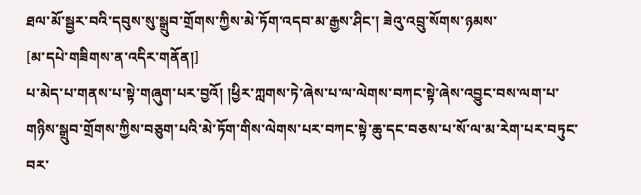ཐལ་མོ་སྦྱར་བའི་དབུས་སུ་སྒྲུབ་གྲོགས་ཀྱིས་མེ་ཏོག་འདབ་མ་རྒྱས་ཤིང་། ཟེའུ་འབྲུ་སོགས་ཉམས་
[མ་དཔེ་གཟིགས་ན་འདིར་གནོན།]
པ་མེད་པ་གནས་པ་སྟེ་གཞུག་པར་བྱའོ། །ཕྱིར་ཀླགས་ཏེ་ཞེས་པ་ལ་ལེགས་བཀང་སྟེ་ཞེས་འབྱུང་བས་ལག་པ་གཉིས་སྒྲུབ་གྲོགས་ཀྱིས་བཅུག་པའི་མེ་ཏོག་གིས་ལེགས་པར་བཀང་སྟེ་ཆུ་དང་བཅས་པ་སོ་ལ་མ་རེག་པར་བཏུང་བར་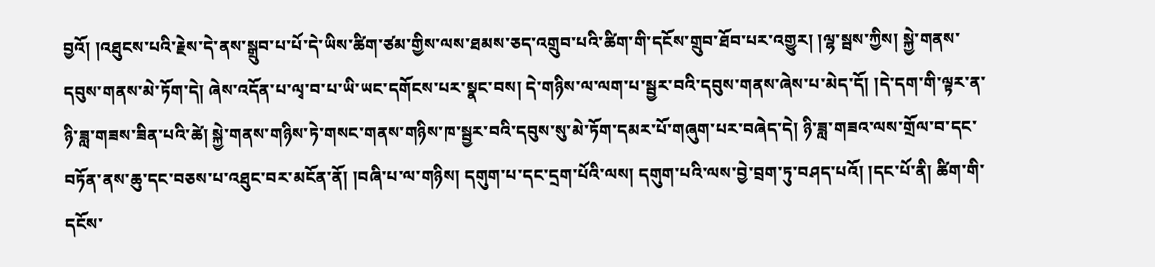བྱའོ། །འཐུངས་པའི་རྗེས་དེ་ནས་སྒྲུབ་པ་པོ་དེ་ཡིས་ཚིག་ཙམ་གྱིས་ལས་ཐམས་ཅད་འགྲུབ་པའི་ཚིག་གི་དངོས་གྲུབ་ཐོབ་པར་འགྱུར། །ལྷ་སྦས་ཀྱིས། སྐྱེ་གནས་དབུས་གནས་མེ་ཏོག་དེ། ཞེས་འདོན་པ་ལྭ་བ་པ་ཡི་ཡང་དགོངས་པར་སྣང་བས། དེ་གཉིས་ལ་ལག་པ་སྦྱར་བའི་དབུས་གནས་ཞེས་པ་མེད་དོ། །དེ་དག་གི་ལྟར་ན་ཉི་ཟླ་གཟས་ཟིན་པའི་ཚེ། སྐྱེ་གནས་གཉིས་ཏེ་གསང་གནས་གཉིས་ཁ་སྦྱར་བའི་དབུས་སུ་མེ་ཏོག་དམར་པོ་གཞུག་པར་བཞེད་དེ། ཉི་ཟླ་གཟའ་ལས་གྲོལ་བ་དང་བཏོན་ནས་ཆུ་དང་བཅས་པ་འཐུང་བར་མངོན་ནོ། །བཞི་པ་ལ་གཉིས། དགུག་པ་དང་དྲག་པོའི་ལས། དགུག་པའི་ལས་བྱེ་བྲག་ཏུ་བཤད་པའོ། །དང་པོ་ནི། ཚིག་གི་དངོས་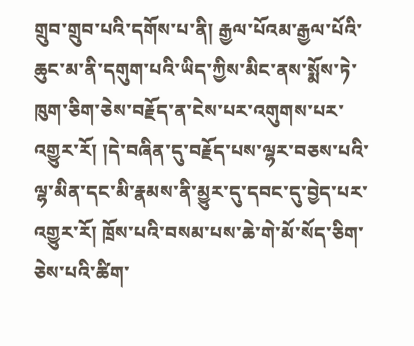གྲུབ་གྲུབ་པའི་དགོས་པ་ནི། རྒྱལ་པོའམ་རྒྱལ་པོའི་ཆུང་མ་ནི་དགུག་པའི་ཡིད་ཀྱིས་མིང་ནས་སྨོས་ཏེ་ཁུག་ཅིག་ཅེས་བརྗོད་ན་ངེས་པར་འགུགས་པར་འགྱུར་རོ། །དེ་བཞིན་དུ་བརྗོད་པས་ལྷར་བཅས་པའི་ལྷ་མིན་དང་མི་རྣམས་ནི་མྱུར་དུ་དབང་དུ་བྱེད་པར་འགྱུར་རོ། ཁྲོས་པའི་བསམ་པས་ཆེ་གེ་མོ་སོད་ཅིག་ཅེས་པའི་ཚིག་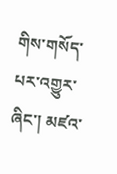གིས་གསོད་པར་འགྱུར་ཞིང་། མཛའ་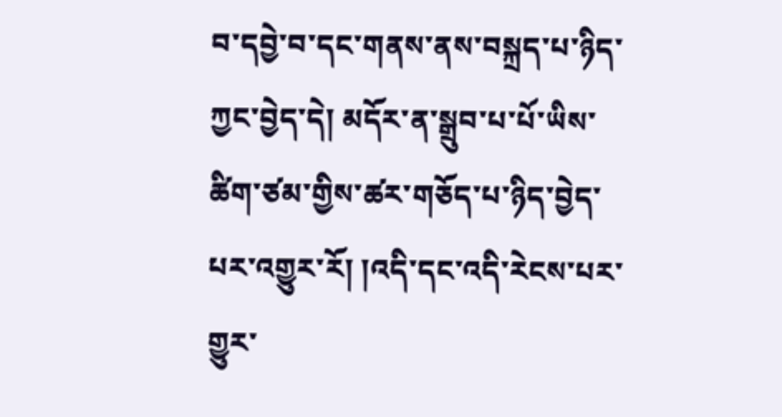བ་དབྱེ་བ་དང་གནས་ནས་བསྐྲད་པ་ཉིད་ཀྱང་བྱེད་དེ། མདོར་ན་སྒྲུབ་པ་པོ་ཡིས་ཚིག་ཙམ་གྱིས་ཚར་གཅོད་པ་ཉིད་བྱེད་པར་འགྱུར་རོ། །འདི་དང་འདི་རེངས་པར་གྱུར་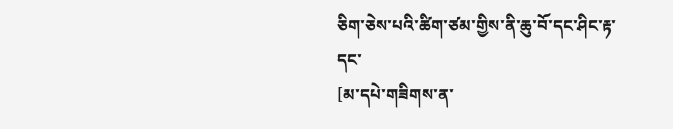ཅིག་ཅེས་པའི་ཚིག་ཙམ་གྱིས་ནི་ཆུ་བོ་དང་ཤིང་རྟ་དང་
[མ་དཔེ་གཟིགས་ན་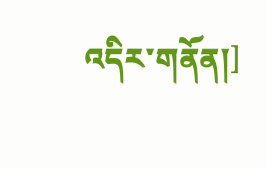འདིར་གནོན།]